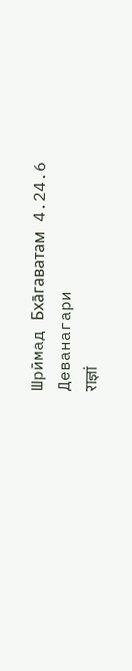Шрӣмад Бха̄гаватам 4.24.6
Деванагари
राज्ञां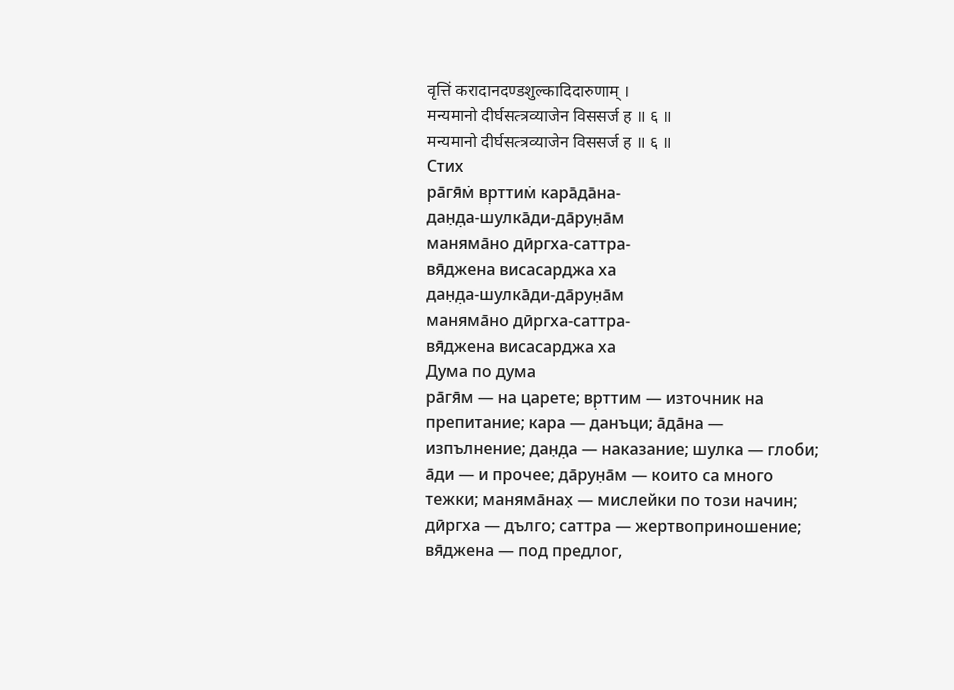वृत्तिं करादानदण्डशुल्कादिदारुणाम् ।
मन्यमानो दीर्घसत्त्रव्याजेन विससर्ज ह ॥ ६ ॥
मन्यमानो दीर्घसत्त्रव्याजेन विससर्ज ह ॥ ६ ॥
Стих
ра̄гя̄м̇ вр̣ттим̇ кара̄да̄на-
дан̣д̣а-шулка̄ди-да̄рун̣а̄м
маняма̄но дӣргха-саттра-
вя̄джена висасарджа ха
дан̣д̣а-шулка̄ди-да̄рун̣а̄м
маняма̄но дӣргха-саттра-
вя̄джена висасарджа ха
Дума по дума
ра̄гя̄м — на царете; вр̣ттим — източник на препитание; кара — данъци; а̄да̄на — изпълнение; дан̣д̣а — наказание; шулка — глоби; а̄ди — и прочее; да̄рун̣а̄м — които са много тежки; маняма̄нах̣ — мислейки по този начин; дӣргха — дълго; саттра — жертвоприношение; вя̄джена — под предлог,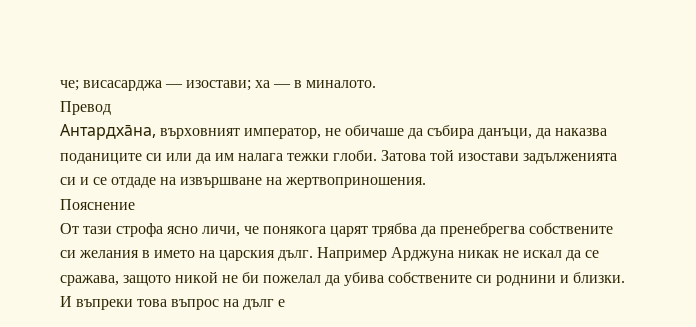че; висасарджа — изостави; ха — в миналото.
Превод
Антардха̄на, върховният император, не обичаше да събира данъци, да наказва поданиците си или да им налага тежки глоби. Затова той изостави задълженията си и се отдаде на извършване на жертвоприношения.
Пояснение
От тази строфа ясно личи, че понякога царят трябва да пренебрегва собствените си желания в името на царския дълг. Например Арджуна никак не искал да се сражава, защото никой не би пожелал да убива собствените си роднини и близки. И въпреки това въпрос на дълг е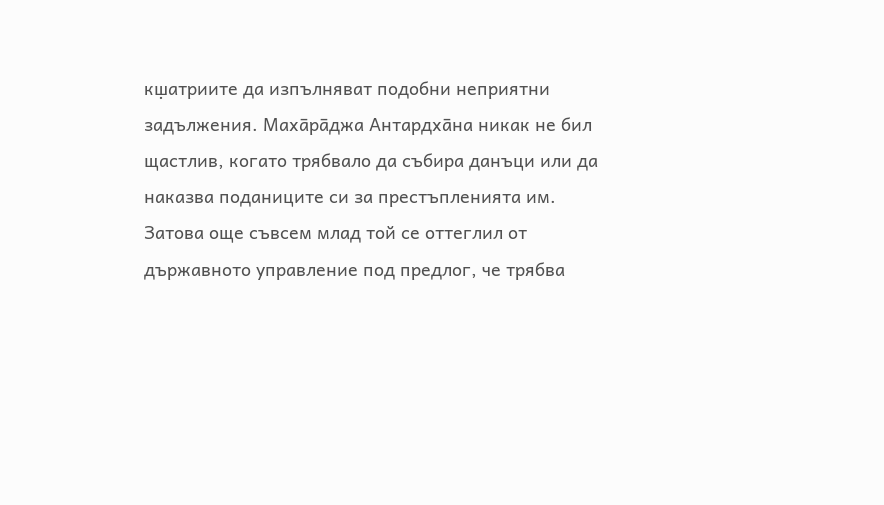кш̣атриите да изпълняват подобни неприятни задължения. Маха̄ра̄джа Антардха̄на никак не бил щастлив, когато трябвало да събира данъци или да наказва поданиците си за престъпленията им. Затова още съвсем млад той се оттеглил от държавното управление под предлог, че трябва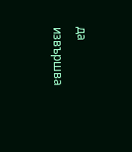да извършва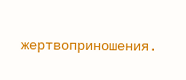жертвоприношения.